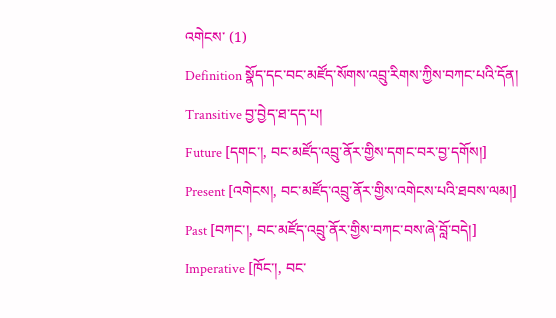འགེངས་ (1)
Definition སྣོད་དང་བང་མཛོད་སོགས་འབྲུ་རིགས་ཀྱིས་བཀང་པའི་དོན།
Transitive བྱ་བྱེད་ཐ་དད་པ།
Future [དགང་།, བང་མཛོད་འབྲུ་ནོར་གྱིས་དགང་བར་བྱ་དགོས།]
Present [འགེངས།, བང་མཛོད་འབྲུ་ནོར་གྱིས་འགེངས་པའི་ཐབས་ལམ།]
Past [བཀང་།, བང་མཛོད་འབྲུ་ནོར་གྱིས་བཀང་བས་ཞེ་བློ་བདེ།]
Imperative [ཁོང་།, བང་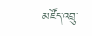མཛོད་འབྲུ་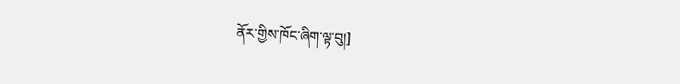ནོར་གྱིས་ཁོང་ཞིག་ལྟ་བུ།]